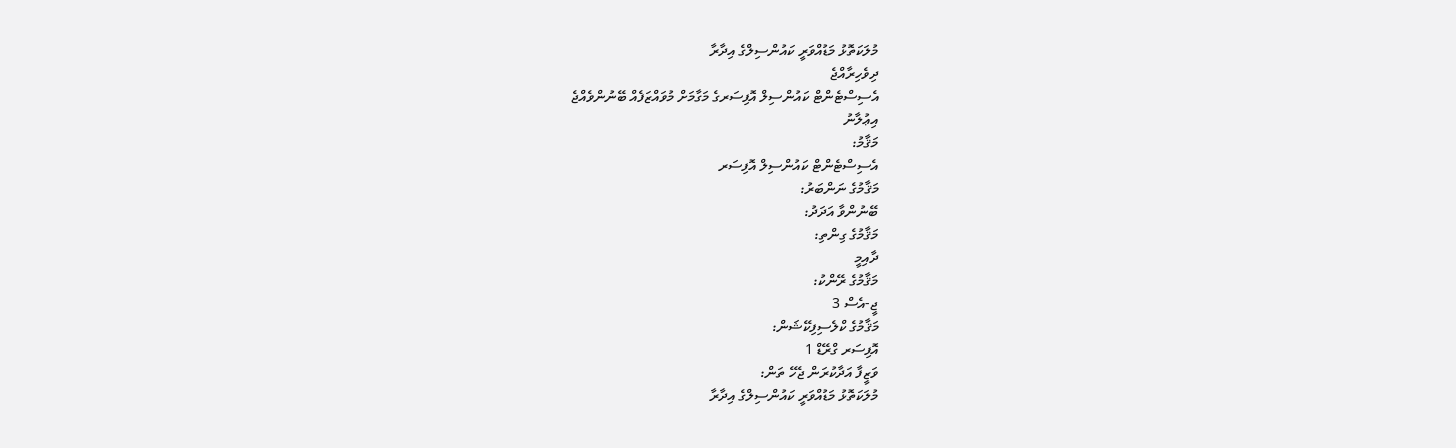މުލަކަތޮޅު މަޑުއްވަރީ ކައުންސިލްގެ އިދާރާ
ދިވެހިރާއްޖެ
އެސިސްޓެންޓް ކައުންސިލް އޮފިސަރގެ މަގާމަށް މުވައްޒަފެއް ބޭނުންވެއްޖެ
އިޢުލާނު
މަޤާމު:
އެސިސްޓެންޓް ކައުންސިލް އޮފިސަރ
މަޤާމުގެ ނަންބަރު:
ބޭނުންވާ އަދަދު:
މަޤާމުގެ ގިންތި:
ދާއިމީ
މަޤާމުގެ ރޭންކު:
ޖީ-އެސް 3
މަޤާމުގެ ކްލެސިފިކޭޝަން:
އޮފިސަރ ގްރޭޑް 1
ވަޒީފާ އަދާކުރަން ޖެހޭ ތަން:
މުލަކަތޮޅު މަޑުއްވަރީ ކައުންސިލްގެ އިދާރާ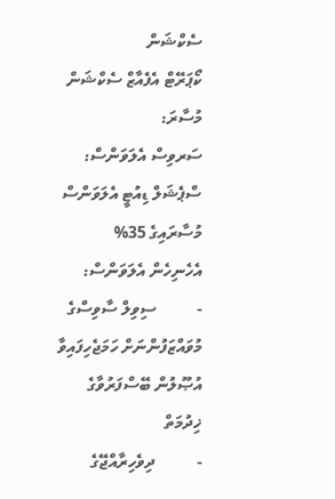ސެކްޝަން
ކޯޕަރޭޓް އެފެއާޒް ސެކްޝަން
މުސާރަ:
ސަރވިސް އެލަވަންސް:
ސްޕެޝަލް ޑިއުޓީ އެލަވަންސް
މުސާރައިގެ 35%
އެހެނިހެން އެލަވަންސް:
-          ސިވިލް ސާވިސްގެ މުވައްޒަފުންނަށް ހަމަޖެހިފައިވާ އުޞޫލުން ބޭސްފަރުވާގެ ޚިދުމަތް
-          ދިވެހިރާއްޖޭގެ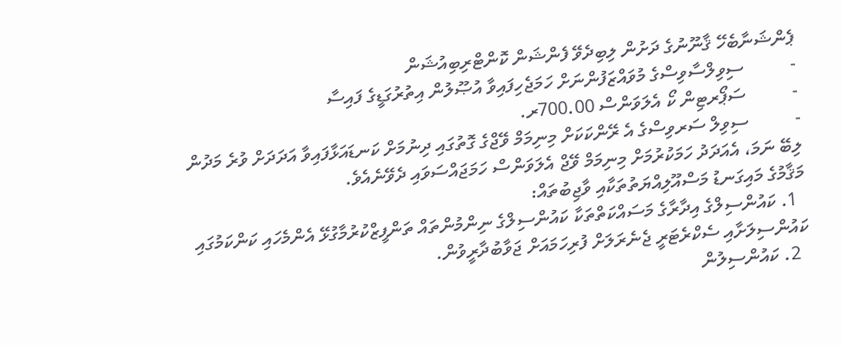ޕެންޝަނާބެހޭ ޤާނޫނުގެ ދަށުން ލިބިދެވޭ ފެންޝަން ކޮންޓްރިބިއުޝަން
-          ސިވިލްސާވިސްގެ މުވައްޒަފުންނަށް ހަމަޖެހިފައިވާ އުޞޫލުން އިތުރުގަޑީގެ ފައިސާ
-          ސަޕޯރޓިން ކޯ އެލަވަންސް 700.00ރ.
-          ސިވިލް ސަރވިސްގެ އެ ރޭންކަކަށް މިނިމަމް ވޭޖްގެ ގޮތުގައި ދިނުމަށް ކަނޑައަޅާފައިވާ އަދަދަށް ވުރެ މަދުން ލިބޭ ނަމަ، އެއަދަދު ހަމަކުރުމަށް މިނިމަމް ވޭޖް އެލަވަންސް ހަމަޖައްސަވައި ދެވޭނެއެވެ.
މަޤާމުގެ މައިގަނޑު މަސްއޫލިއްޔަތުތަކާއި ވާޖިބުތައް:
  1. ކައުންސިލްގެ އިދާރާގެ މަސައްކަތްތަކާ ކައުންސިލްގެ ނިންމުންތައް ތަންފީޒްކުރުމާގުޅޭ އެންމެހައި ކަންކަމުގައި ކައުންސިލަށާއި ސެކްރެޓަރީ ޖެނެރަލަށް ފުރިހަމައަށް ޖަވާބުދާރީވުން.
  2. ކައުންސިލުން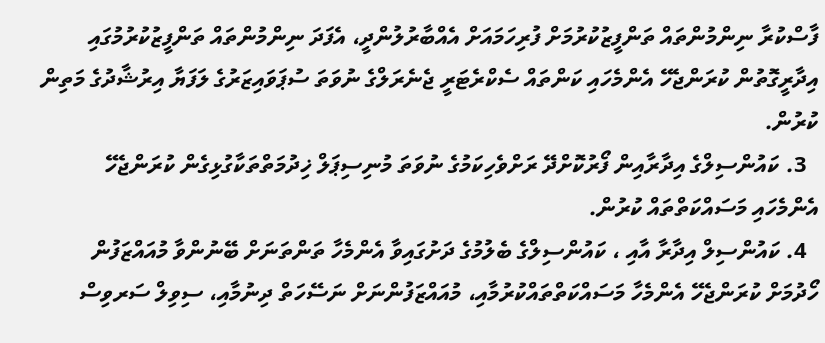ފާސްކުރާ ނިންމުންތައް ތަންފީޒުކުރުމަށް ފުރިހަމައަށް އެއްބާރުލުންދީ، އެފަދަ ނިންމުންތައް ތަންފީޒުކުރުމުގައި އިދާރީގޮތުން ކުރަންޖެހޭ އެންމެހައި ކަންތައް ސެކްރެޓަރީ ޖެނެރަލްގެ ނުވަތަ ސުޕަވައިޒަރުގެ ލަފަޔާ އިރުޝާދުގެ މަތިން ކުރުން.
  3. ކައުންސިލްގެ އިދާރާއިން ފޯރުކޮށްދޭ ރަށްވެހިކަމުގެ ނުވަތަ މުނިސިޕަލް ޚިދުމަތްތަކާގުޅިގެން ކުރަންޖެހޭ އެންމެހައި މަސައްކަތްތައް ކުރުން.
  4. ކައުންސިލް އިދާރާ އާއި ، ކައުންސިލްގެ ބެލުމުގެ ދަށުގައިވާ އެންމެހާ ތަންތަނަށް ބޭނުންވާ މުއައްޒަފުން ހޯދުމަށް ކުރަންޖެހޭ އެންމެހާ މަސައްކަތްތައްކުރުމާއި، މުއައްޒަފުންނަށް ނަސޭހަތް ދިނުމާއި، ސިވިލް ސަރވިސް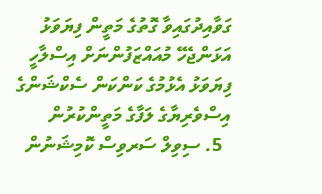ގަވާއިދުގައިވާ ގޮތުގެ މަތީން ފިޔަވަޅު އަޅަންޖެހޭ މުއައްޒަފުންނަށް އިސްލާހީ ފިޔަވަޅު އެޅުމުގެ ކަންކަން ސެކްޝަންގެ އިސްވެރިޔާގެ ލަފާގެ މަތީންކުރުން
  5. ސިވިލް ސަރވިސް ކޮމިޝަނުން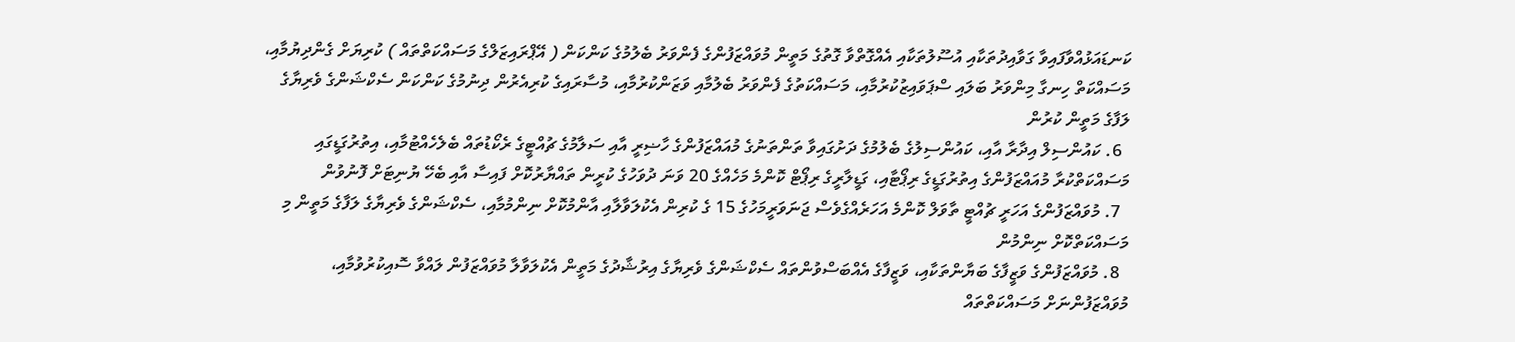ކަނޑައަޅުއްވާފައިވާ ގަވާއިދުތަކާއި އުސޫލުތަކާއި އެއްގޮތްވާ ގޮތުގެ މަތީން މުވައްޒަފުންގެ ފެންވަރު ބެލުމުގެ ކަންކަން ( އޭޕްރައިޒަލްގެ މަސައްކަތްތައް ) ކުރިޔަށް ގެންދިޔުމާއި، މަސައްކަތް ހިނގާ މިންވަރު ބަލައި ސްޕަވައިޒުކުރުމާއި، މަސައްކަތުގެ ފެންވަރު ބެލުމާއި ވަޒަންކުރުމާއި، މުސާރައިގެ ކުރިއެރުން ދިނުމުގެ ކަންކަން ސެކްޝަންގެ ވެރިޔާގެ ލަފާގެ މަތީން ކުރުން
  6. ކައުންސިލް އިދާރާ އާއި، ކައުންސިލުގެ ބެލުމުގެ ދަށުގައިވާ ތަންތަނުގެ މުއައްޒަފުންގެ ހާޟިރީ އާއި ސަލާމުގެ ޗުއްޓީގެ ރެކޯޑުތައް ބެލެހެއްޓުމާއި، އިތުރުގަޑީގައި މަސައްކަތްކުރާ މުއައްޒަފުންގެ އިތުރުގަޑީގެ ރިޕޯޓާއި، ގަޑީލާރީގެ ރިޕޯޓް ކޮންމެ މަހެއްގެ 20 ވަނަ ދުވަހުގެ ކުރީން ތައްޔާރުކޮށް ފައިސާ އާއި ބެހޭ ޔުނިޓަށް ފޮނުވުން
  7. މުވައްޒަފުންގެ އަހަރީ ޗުއްޓީ ތާވަލް ކޮންމެ އަހަރެއްގެވެސް ޖަނަވަރީމަހުގެ 15 ގެ ކުރިން އެކުލަވާލާއި އާންމުކޮށް ނިންމުމާއި، ސެކްޝަންގެ ވެރިޔާގެ ލަފާގެ މަތީން މި މަސައްކަތްކޮށް ނިންމުން
  8. މުވައްޒަފުންގެ ވަޒީފާގެ ބަޔާންތަކާއި، ވަޒީފާގެ އެއްބަސްވުންތައް ސެކްޝަންގެ ވެރިޔާގެ އިރުޝާދުގެ މަތީން އެކުލަވާލާ މުވައްޒަފުން ލައްވާ ސޮއިކުރުވުމާއި، މުވައްޒަފުންނަށް މަސައްކަތްތައް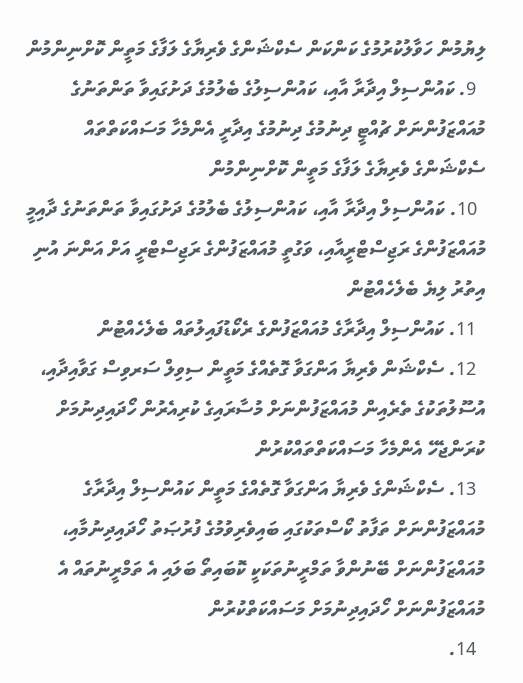ލިޔުމުން ހަވާލުކުރުމުގެ ކަންކަން ސެކްޝަންގެ ވެރިޔާގެ ލަފާގެ މަތީން ކޮށްނިންމުން
  9. ކައުންސިލް އިދާރާ އާއި، ކައުންސިލުގެ ބެލުމުގެ ދަށުގައިވާ ތަންތަނުގެ މުއައްޒަފުންނަށް ޗުއްޓީ ދިނުމުގެ ދިނުމުގެ އިދާރީ އެންމެހާ މަސައްކަތްތައް ސެކްޝަންގެ ވެރިޔާގެ ލަފާގެ މަތީން ކޮށްނިންމުން
  10. ކައުންސިލް އިދާރާ އާއި، ކައުންސިލުގެ ބެލުމުގެ ދަށުގައިވާ ތަންތަނުގެ ދާއިމީ މުއައްޒަފުންގެ ރަޖިސްޓްރީއާއި، ވަގުތީ މުއައްޒަފުންގެ ރަޖިސްޓްރީ އަށް އަންނަ އުނި އިތުރު ލިޔެ ބެލެހެއްޓުން
  11. ކައުންސިލް އިދާރާގެ މުއައްޒަފުންގެ ރެކޯޑުފައިލުތައް ބެލެހެއްޓުން
  12. ސެކްޝަން ވެރިޔާ އަންގަވާ ގޮތެއްގެ މަތީން ސިވިލް ސަރވިސް ގަވާއިދާއި، އުސޫލުތަކުގެ ތެރެއިން މުއައްޒަފުންނަށް މުސާރައިގެ ކުރިއެރުން ހޯދައިދިނުމަށް ކުރަންޖެހޭ އެންމެހާ މަސައްކަތްތައްކުރުން
  13. ސެކްޝަންގެ ވެރިޔާ އަންގަވާ ގޮތެއްގެ މަތީން ކައުންސިލް އިދާރާގެ މުއައްޒަފުންނަށް ތަފާތު ކޯސްތަކުގައި ބައިވެރިވުމުގެ ފުރުޞަތު ހޯދައިދިނުމާއި، މުއައްޒަފުންނަށް ބޭނުންވާ ތަމްރީނުތަކަކީ ކޮބައިތޯ ބަލައި އެ ތަމްރީނުތައް އެ މުއައްޒަފުންނަށް ހޯދައިދިނުމަށް މަސައްކަތްކުރުން
  14.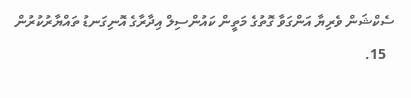ސެކްޝަން ވެރިޔާ އަންގަވާ ގޮތުގެ މަތީން ކައުންސިލް އިދާރާގެ އޮނިގަނޑު ތައްޔާރުކުރުން
  15.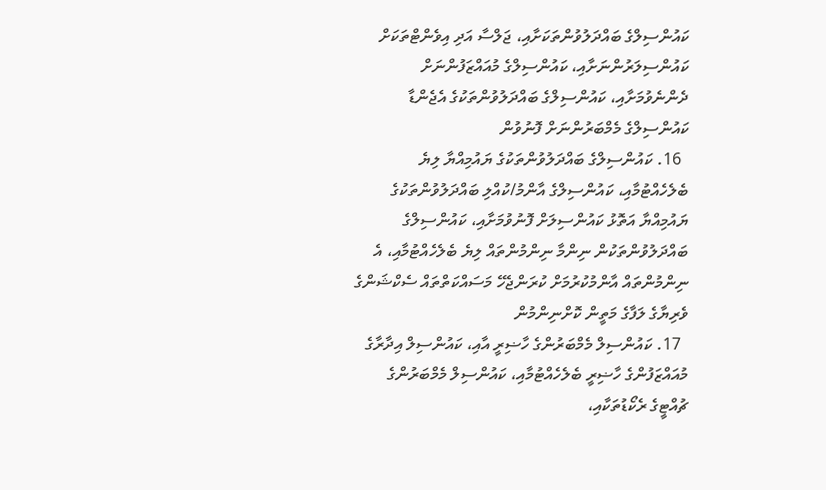ކައުންސިލްގެ ބައްދަލުވުންތަކަށާއި، ޖަލްސާ އަދި އިވެންޓްތަކަށް ކައުންސިލަރުންނަށާއި، ކައުންސިލްގެ މުއައްޒަފުންނަށް ދެންނެވުމަށާއި، ކައުންސިލްގެ ބައްދަލުވުންތަކުގެ އެޖެންޑާ ކައުންސިލްގެ މެމްބަރުންނަށް ފޮނުވުން
  16. ކައުންސިލްގެ ބައްދަލުވުންތަކުގެ ޔައުމިއްޔާ ލިޔެ ބެލެހެއްޓުމާއި، ކައުންސިލްގެ އާންމު/ކުއްލި ބައްދަލުވުންތަކުގެ ޔައުމިއްޔާ އަތޮޅު ކައުންސިލަށް ފޮނުވުމަށާއި، ކައުންސިލްގެ ބައްދަލުވުންތަކުން ނިންމާ ނިންމުންތައް ލިޔެ ބެލެހެއްޓުމާއި، އެ ނިންމުންތައް އާންމުކުރުމަށް ކުރަންޖެހޭ މަސައްކަތްތައް ސެކްޝަންގެ ވެރިޔާގެ ލަފާގެ މަތީން ކޮށްނިންމުން
  17. ކައުންސިލް މެމްބަރުންގެ ހާޟިރީ އާއި، ކައުންސިލް އިދާރާގެ މުއައްޒަފުންގެ ހާޟިރީ ބެލެހެއްޓުމާއި، ކައުންސިލް މެމްބަރުންގެ ޗުއްޓީގެ ރެކޯޑުތަކާއި،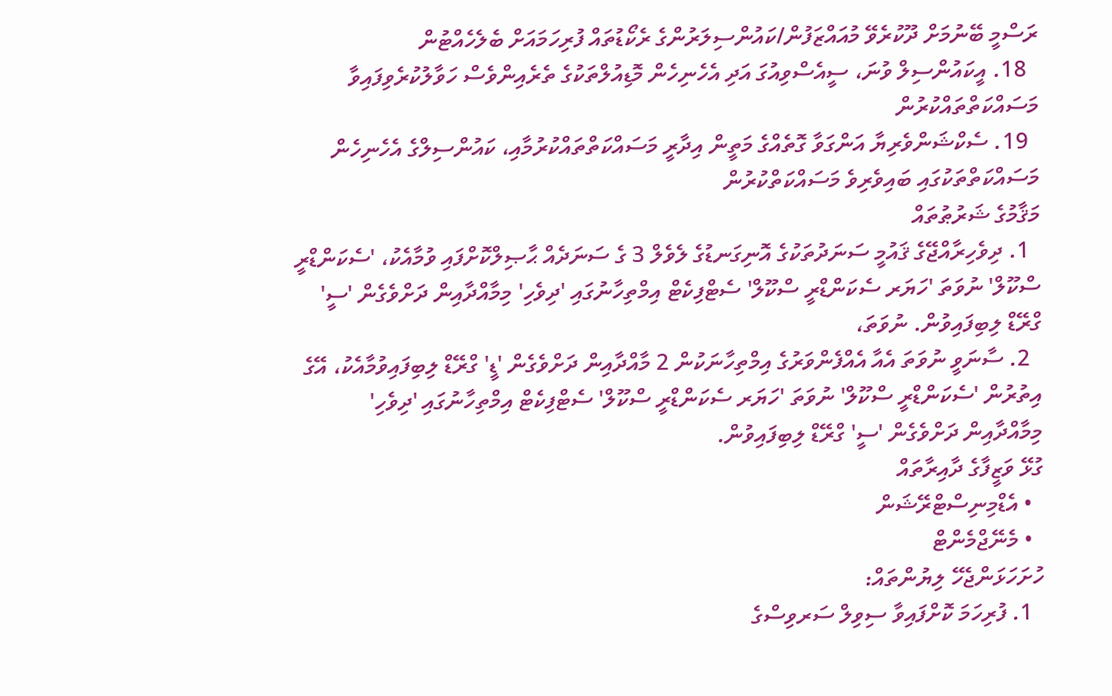ރަސްމީ ބޭނުމަށް ދޫކުރެވޭ މުއައްޒަފުން/ކައުންސިލަރުންގެ ރެކޯޑުތައް ފުރިހަމައަށް ބެލެހެއްޓުން
  18. އީކައުންސިލް ވުނަ، ސީއެސްވިއުގަ އަދި އެހެނިހެން މޮޑިއުލްތަކުގެ ތެރެއިންވެސް ހަވާލުކުރެވިފައިވާ މަސައްކަތްތައްކުރުން
  19. ސެކްޝަންވެރިޔާ އަންގަވާ ގޮތެއްގެ މަތީން އިދާރީ މަސައްކަތްތައްކުރުމާއި، ކައުންސިލްގެ އެހެނިހެން މަސައްކަތްތަކުގައި ބައިވެރިވެ މަސައްކަތްކުރުން
މަޤާމުގެ ޝަރުޠުތައް
  1. ދިވެހިރާއްޖޭގެ ޤައުމީ ސަނަދުތަކުގެ އޮނިގަނޑުގެ ލެވެލް 3 ގެ ސަނަދެއް ޙާޞިލްކޮށްފައި ވުމާއެކު، 'ސެކަންޑްރީ ސްކޫލް' ނުވަތަ 'ހަޔަރ ސެކަންޑްރީ ސްކޫލް' ސެޓްފިކެޓް އިމްތިހާނުގައި 'ދިވެހި' މިމާއްދާއިން ދަށްވެގެން 'ސީ' ގްރޭޑް ލިބިފައިވުން. ނުވަތަ،
  2. ސާނަވީ ނުވަތަ އެއާ އެއްފެންވަރުގެ އިމްތިހާނަކުން 2 މާއްދާއިން ދަށްވެގެން 'ޑީ' ގްރޭޑް ލިބިފައިވުމާއެކު، އޭގެ އިތުރުން 'ސެކަންޑްރީ ސްކޫލް' ނުވަތަ 'ހަޔަރ ސެކަންޑްރީ ސްކޫލް' ސެޓްފިކެޓް އިމްތިހާނުގައި 'ދިވެހި' މިމާއްދާއިން ދަށްވެގެން 'ސީ' ގްރޭޑް ލިބިފައިވުން.
ގުޅޭ ވަޒީފާގެ ދާއިރާތައް
  • އެޑްމިނިސްޓްރޭޝަން
  • މެނޭޖްމެންޓް
ހުށަހަޅަންޖެހޭ ލިޔުންތައް:
  1. ފުރިހަމަ ކޮށްފައިވާ ސިވިލް ސަރވިސްގެ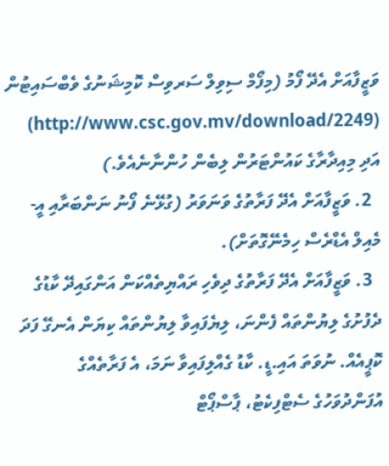ވަޒީފާއަށް އެދޭ ފޯމު (މިފޯމް ސިވިލް ސަރވިސް ކޮމިޝަނުގެ ވެބްސައިޓުން (http://www.csc.gov.mv/download/2249) އަދި މިއިދާރާގެ ކައުންޓަރުން ލިބެން ހުންނާނެއެވެ.)
  2. ވަޒީފާއަށް އެދޭ ފަރާތުގެ ވަނަވަރު (ގުޅޭނެ ފޯނު ނަންބަރާއި އީ-މެއިލް އެޑްރެސް ހިމެނޭގޮތަށް).
  3. ވަޒީފާއަށް އެދޭ ފަރާތުގެ ދިވެހި ރައްޔިތެއްކަން އަންގައިދޭ ކާޑުގެ ދެފުށުގެ ލިޔުންތައް ފެންނަ، ލިޔެފައިވާ ލިޔުންތައް ކިޔަން އެނގޭ ފަދަ ކޮޕީއެއް. ނުވަތަ އައި.ޑީ. ކާޑު ގެއްލިފައިވާ ނަމަ، އެ ފަރާތެއްގެ އުފަންދުވަހުގެ ސެޓްފިކެޓު، ޕާސްޕޯޓް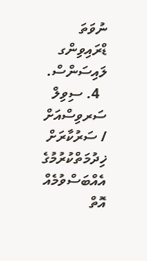ނުވަތަ ޑްރައިވިންގ ލައިސަންސް.
  4. ސިވިލް ސަރވިސްއަށް / ސަރުކާރަށް ޚިދުމަތްކުރުމުގެ އެއްބަސްވުމެއް އޮތް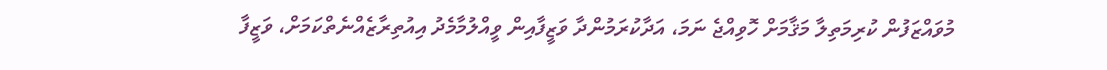މުވައްޒަފުން ކުރިމަތިލާ މަޤާމަށް ހޮވިއްޖެ ނަމަ، އަދާކުރަމުންދާ ވަޒީފާއިން ވީއްލުމާމެދު އިއުތިރާޒެއްނެތްކަމަށް، ވަޒީފާ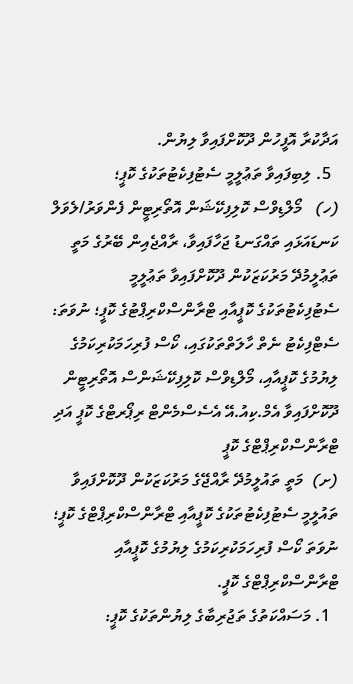އަދާކުރާ އޮފީހުން ދޫކޮށްފައިވާ ލިޔުން.
  5. ލިބިފައިވާ ތަޢުލީމީ ސެޓުފިކެޓުތަކުގެ ކޮޕީ؛
(ހ)   މޯލްޑިވްސް ކޮލިފިކޭޝަން އޮތޯރިޓީން ފެންވަރު/ލެވަލް ކަނޑައަޅައި ތައްގަނޑު ޖަހާފައިވާ، ރާއްޖެއިން ބޭރުގެ މަތީ ތަޢުލީމުދޭ މަރުކަޒަކުން ދޫކޮށްފައިވާ ތަޢުލީމީ ސެޓުފިކެޓުތަކުގެ ކޮޕީއާއި ޓްރާންސްކްރިޕްޓުގެ ކޮޕީ؛ ނުވަތަ: ސެޓްފިކެޓު ނެތް ހާލަތްތަކުގައި، ކޯސް ފުރިހަމަކުރިކަމުގެ ލިޔުމުގެ ކޮޕީއާއި، މޯލްޑިވްސް ކޮލިފިކޭޝަންސް އޮތޯރިޓީން ދޫކޮށްފައިވާ އެމް.ކިއު.އޭ އެސެސްމެންޓް ރިޕޯރޓްގެ ކޮޕީ އަދި ޓްރާންސްކްރިޕްޓްގެ ކޮޕީ
(ށ)  މަތީ ތައުލީމުދޭ ރާއްޖޭގެ މަރުކަޒަކުން ދޫކޮށްފައިވާ ތައުލީމީ ސެޓުފިކެޓުތަކުގެ ކޮޕީއާއި ޓްރާންސްކްރިޕްޓްގެ ކޮޕީ؛ ނުވަތަ ކޯސް ފުރިހަމަކުރިކަމުގެ ލިޔުމުގެ ކޮޕީއާއި ޓްރާންސްކްރިޕްޓްގެ ކޮޕީ.
  1. މަސައްކަތުގެ ތަޖުރިބާގެ ލިޔުންތަކުގެ ކޮޕީ: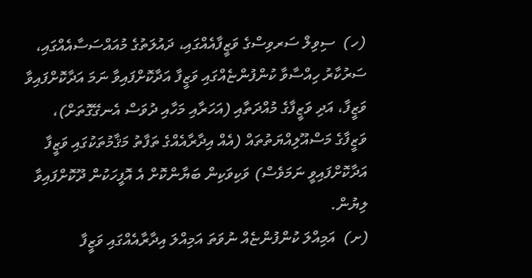(ހ)  ސިވިލް ސަރވިސްގެ ވަޒީފާއެއްގައި، ދައުލަތުގެ މުއައްސަސާއެއްގައި، ސަރުކާރު ހިއްސާވާ ކުންފުންޏެއްގައި ވަޒީފާ އަދާކޮށްފައިވާ ނަމަ އަދާކޮށްފައިވާ ވަޒީފާ، އަދި ވަޒީފާގެ މުއްދަތާއި (އަހަރާއި މަހާއި ދުވަސް އެނގޭގޮތަށް)، ވަޒީފާގެ މަސްއޫލިއްޔަތުތައް (އެއް އިދާރާއެއްގެ ތަފާތު މަޤާމުތަކުގައި ވަޒީފާ އަދާކޮށްފައިވީ ނަމަވެސް) ވަކިވަކިން ބަޔާންކޮށް އެ އޮފީހަކުން ދޫކޮށްފައިވާ ލިޔުން.
(ށ)  އަމިއްލަ ކުންފުންޏެއް ނުވަތަ އަމިއްލަ އިދާރާއެއްގައި ވަޒީފާ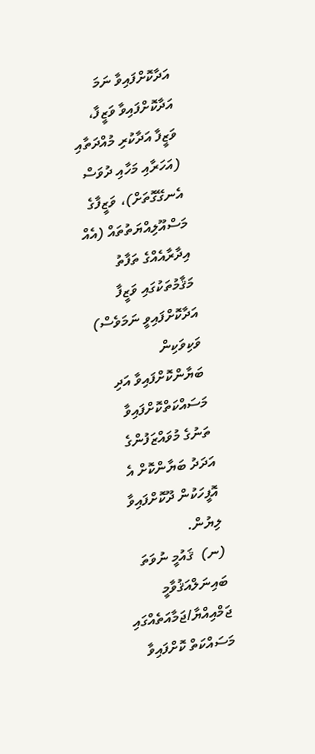އަދާކޮށްފައިވާ ނަމަ އަދާކޮށްފައިވާ ވަޒީފާ، ވަޒީފާ އަދާކުރި މުއްދަތާއި (އަހަރާއި މަހާއި ދުވަސް އެނގޭގޮތަށް)، ވަޒީފާގެ މަސްއޫލިއްޔަތުތައް (އެއް އިދާރާއެއްގެ ތަފާތު މަޤާމުތަކުގައި ވަޒީފާ އަދާކޮށްފައިވީ ނަމަވެސް) ވަކިވަކިން ބަޔާންކޮށްފައިވާ އަދި މަސައްކަތްކޮށްފައިވާ ތަނުގެ މުވައްޒަފުންގެ އަދަދު ބަޔާންކޮށް އެ އޮފީހަކުން ދޫކޮށްފައިވާ ލިޔުން.
(ނ)  ޤައުމީ ނުވަތަ ބައިނަލްއަޤުވާމީ ޖަމްއިއްޔާ/ޖަމާއަތެއްގައި މަސައްކަތް ކޮށްފައިވާ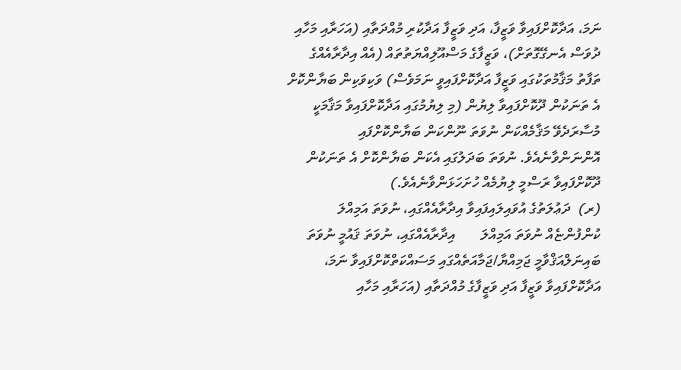ނަމަ، އަދާކޮށްފައިވާ ވަޒީފާ، އަދި ވަޒީފާ އަދާކުރި މުއްދަތާއި (އަހަރާއި މަހާއި ދުވަސް އެނގޭގޮތަށް)، ވަޒީފާގެ މަސްއޫލިއްޔަތުތައް (އެއް އިދާރާއެއްގެ ތަފާތު މަޤާމުތަކުގައި ވަޒީފާ އަދާކޮށްފައިވީ ނަމަވެސް) ވަކިވަކިން ބަޔާންކޮށް އެ ތަނަކުން ދޫކޮށްފައިވާ ލިޔުން (މި ލިޔުމުގައި އަދާކޮށްފައިވާ މަޤާމަކީ މުސާރަދެވޭ މަޤާމެއްކަން ނުވަތަ ނޫންކަން ބަޔާންކޮށްފައި އޮންނަންވާނެއެވެ. ނުވަތަ ބަދަލުގައި އެކަން ބަޔާންކޮށް އެ ތަނަކުން ދޫކޮށްފައިވާ ރަސްމީ ލިޔުމެއް ހުށަހަޅަންވާނެއެވެ.)
(ރ)  ދަޢުލަތުގެ އުވައިލައިފައިވާ އިދާރާއެއްގައި، ނުވަތަ އަމިއްލަ ކުންފުންޏެއް ނުވަތަ އަމިއްލަ       އިދާރާއެއްގައި، ނުވަތަ ޤައުމީ ނުވަތަ ބައިނަލްއަޤްވާމީ ޖަމިއްޔާ/ޖަމާއަތެއްގައި މަސައްކަތްކޮށްފައިވާ ނަމަ، އަދާކޮށްފައިވާ ވަޒީފާ އަދި ވަޒީފާގެ މުއްދަތާއި (އަހަރާއި މަހާއި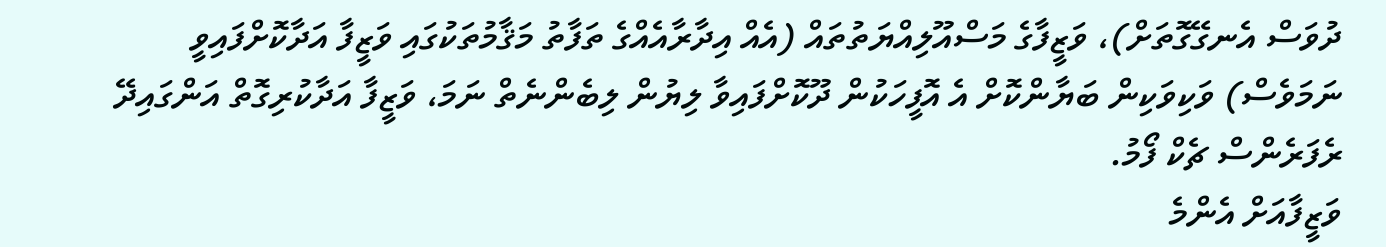ދުވަސް އެނގޭގޮތަށް)، ވަޒީފާގެ މަސްއޫލިއްޔަތުތައް (އެއް އިދާރާއެއްގެ ތަފާތު މަޤާމުތަކުގައި ވަޒީފާ އަދާކޮށްފައިވީ ނަމަވެސް) ވަކިވަކިން ބަޔާންކޮށް އެ އޮފީހަކުން ދޫކޮށްފައިވާ ލިޔުން ލިބެންނެތް ނަމަ، ވަޒީފާ އަދާކުރިގޮތް އަންގައިދޭ ރެފަރެންސް ޗެކް ފޯމު.
ވަޒީފާއަށް އެންމެ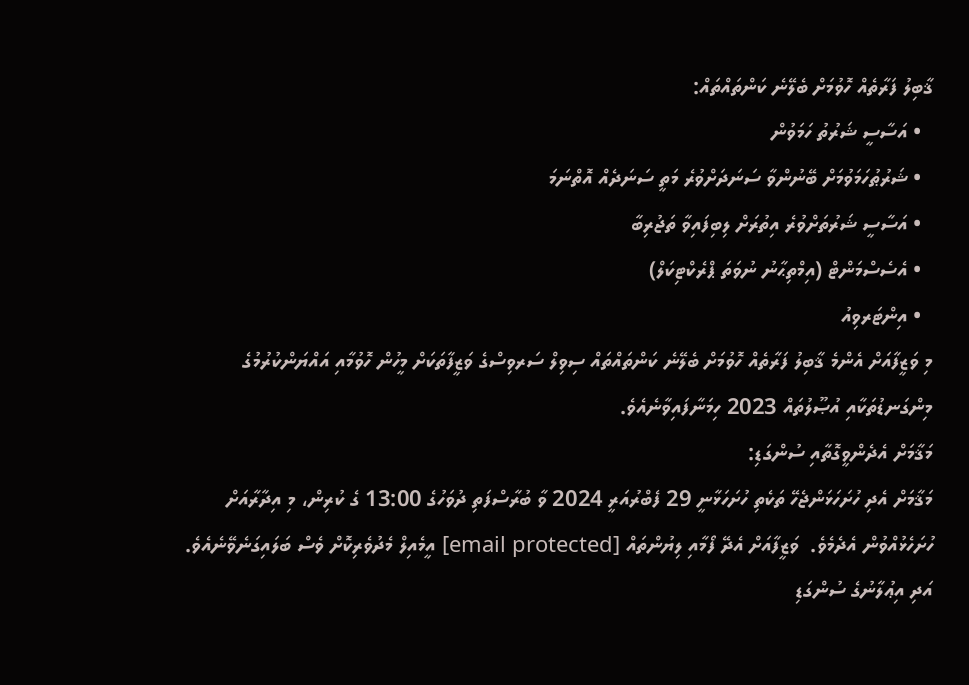ޤާބިލު ފަރާތެއް ހޮވުމަށް ބެލޭނެ ކަންތައްތައް:
  • އަސާސީ ޝަރުތު ހަމަވުން
  • ޝަރުޠުހަމަވުމަށް ބޭނުންވާ ސަނަދަށްވުރެ މަތީ ސަނަދެއް އޮތްނަމަ
  • އަސާސީ ޝަރުތަށްވުރެ އިތުރަށް ލިބިފައިވާ ތަޖުރިބާ
  • އެސެސްމަންޓް (އިމްތިޙާނު ނުވަތަ ޕްރެކްޓިކަލް)
  • އިންޓަރވިއު
މި ވަޒީފާއަށް އެންމެ ޤާބިލު ފަރާތެއް ހޮވުމަށް ބެލޭނެ ކަންތައްތައް ސިވިލް ސަރވިސްގެ ވަޒީފާތަކަށް މީހުން ހޮވުމާއި އައްޔަންކުރުމުގެ މިންގަނޑުތަކާއި އުޞޫލުތައް 2023 ހިމަނާފައިވާނެއެވެ.
މަޤާމަށް އެދެންވީގޮތާއި ސުންގަޑި:
މަޤާމަށް އެދި ހުށަހަޅަންޖެހޭ ތަކެތި ހުށަހަޅާނީ 29 ފެބްރުއަރީ 2024 ވާ ބުރާސްފަތި ދުވަހުގެ 13:00 ގެ ކުރިން، މި އިދާރާއަށް ހުށަހެޅުއްވުން އެދެމެވެ.  ވަޒީފާއަށް އެދޭ ފޯމާއި ލިޔުންތައް [email protected] އީމެއިލް މެދުވެރިކޮށް ވެސް ބަލައިގަނެވޭނެއެވެ.
އަދި އިޢުލާނުގެ ސުންގަޑި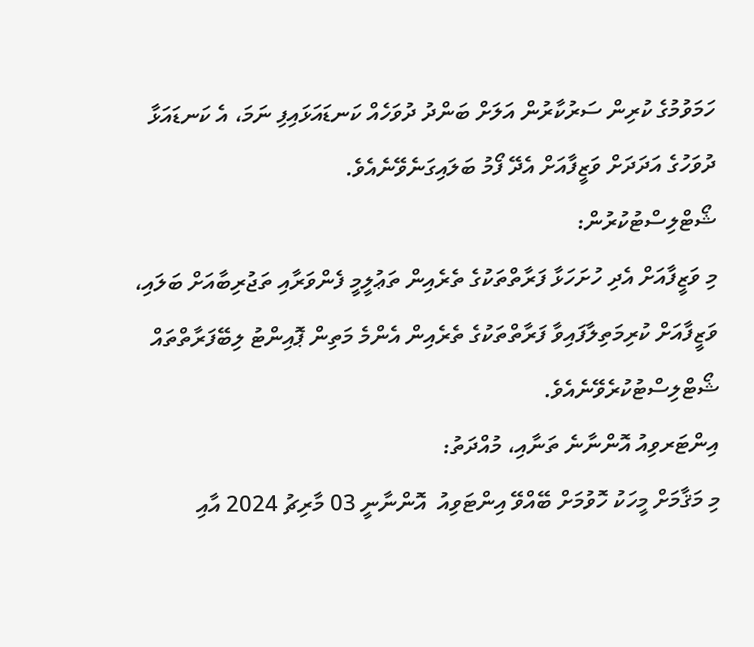ހަމަވުމުގެ ކުރިން ސަރުކާރުން އަލަށް ބަންދު ދުވަހެއް ކަނޑައަޅައިފި ނަމަ، އެ ކަނޑައަޅާ ދުވަހުގެ އަދަދަށް ވަޒީފާއަށް އެދޭ ފޯމު ބަލައިގަނެވޭނެއެވެ.
ޝޯޓްލިސްޓުކުރުން:
މި ވަޒީފާއަށް އެދި ހުށަހަޅާ ފަރާތްތަކުގެ ތެރެއިން ތަޢުލީމީ ފެންވަރާއި ތަޖުރިބާއަށް ބަލައި، ވަޒީފާއަށް ކުރިމަތިލާފައިވާ ފަރާތްތަކުގެ ތެރެއިން އެންމެ މަތިން ޕޮއިންޓު ލިބޭފަރާތްތައް ޝޯޓްލިސްޓުކުރެވޭނެއެވެ.
އިންޓަރވިއު އޮންނާނެ ތަނާއި، މުއްދަތު:
މި މަޤާމަށް މީހަކު ހޮވުމަށް ބޭއްވޭ އިންޓަވިއު  އޮންނާނީ 03 މާރިޗު 2024 އާއި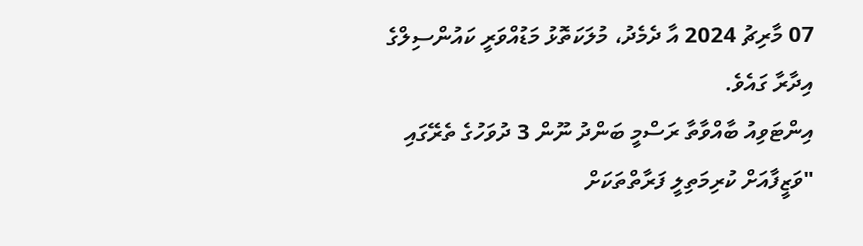07 މާރިޗު 2024 އާ ދެމެދު، މުލަކަތޮޅު މަޑުއްވަރީ ކައުންސިލްގެ އިދާރާ ގައެވެ.
އިންޓަވިއު ބާއްވާތާ ރަސްމީ ބަންދު ނޫން 3 ދުވަހުގެ ތެރޭގައި "ވަޒީފާއަށް ކުރިމަތިލީ ފަރާތްތަކަށް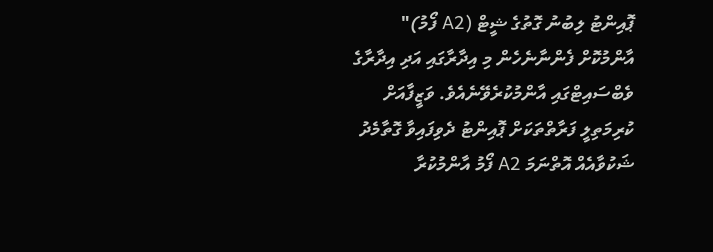ޕޮއިންޓު ލިބުނު ގޮތުގެ ޝީޓް (A2 ފޯމު)" އާންމުކޮށް ފެންނާނެހެން މި އިދާރާގައި އަދި އިދާރާގެ ވެބްސައިޓްގައި އާންމުކުރެވޭނެއެވެ. ވަޒީފާއަށް ކުރިމަތިލީ ފަރާތްތަކަށް ޕޮއިންޓު ދެވިފައިވާ ގޮތާމެދު ޝަކުވާއެއް އޮތްނަމަ A2 ފޯމު އާންމުކުރާ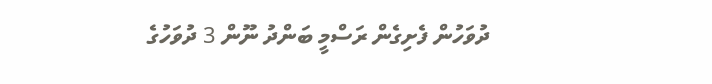ދުވަހުން ފެށިގެން ރަސްމީ ބަންދު ނޫން 3 ދުވަހުގެ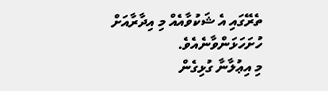ތެރޭގައި އެ ޝަކުވާއެއް މި އިދާރާއަށް ހުށަހަޅަންވާނެއެވެ.
މި އިޢުލާނާ ގުޅިގެން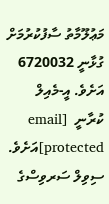މަޢުލޫމާތު ސާފުކުރުމަށް ގުޅާނީ 6720032 އަށެވެ. އީ-މެއިލް ކުރާނީ  [email protected]އަށެވެ.
ސިވިލް ސަރވިސްގެ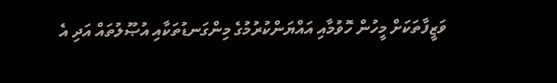ވަޒީފާތަކަށް މީހުން ހޮވުމާއި އައްޔަންކުރުމުގެ މިންގަނޑުތަކާއި އުޞޫލުތައް އަދި އެ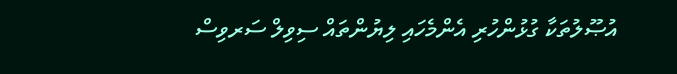އުޞޫލުތަކާ ގުޅުންހުރި އެންމެހައި ލިޔުންތައް ސިވިލް ސަރވިސް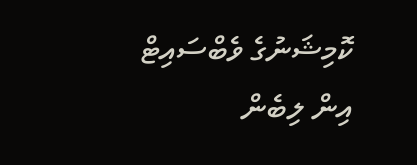ކޮމިޝަނުގެ ވެބްސައިޓް އިން ލިބެން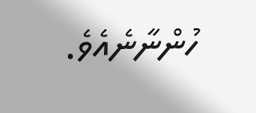ހުންނާނެއެވެ.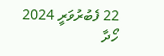22 ފެބުރުވަރީ 2024
ހޯދާ